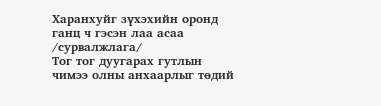Харанхуйг зүхэхийн оронд ганц ч гэсэн лаа асаа /сурвалжлага/
Тог тог дуугарах гутлын чимээ олны анхаарлыг төдий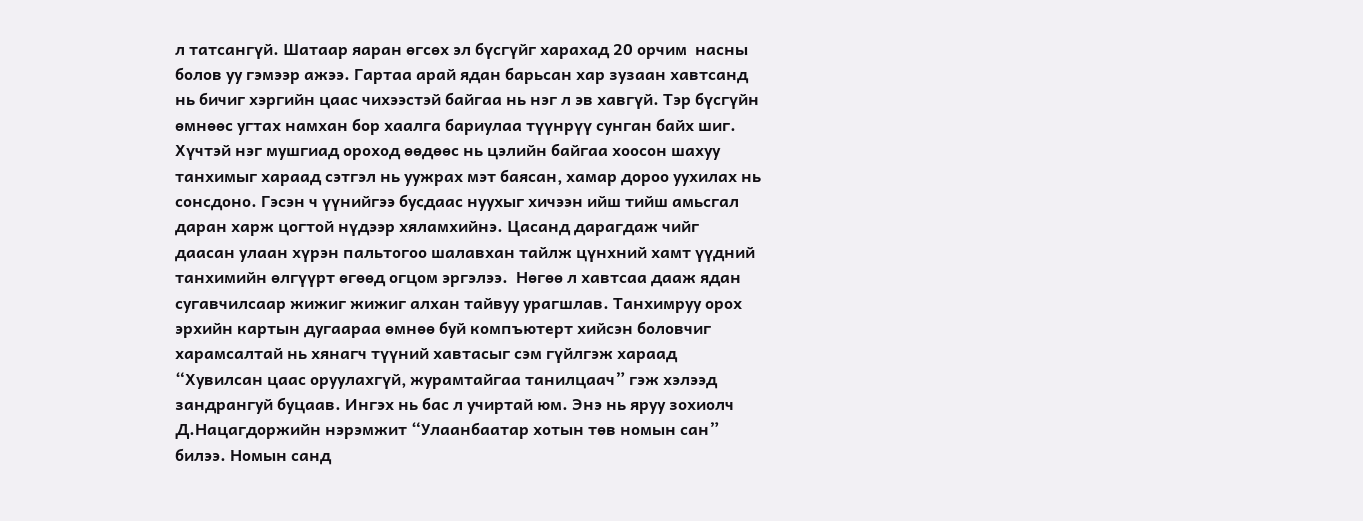л татсангүй. Шатаар яаран өгсөх эл бүсгүйг харахад 20 орчим  насны болов уу гэмээр ажээ. Гартаа арай ядан барьсан хар зузаан хавтсанд нь бичиг хэргийн цаас чихээстэй байгаа нь нэг л эв хавгүй. Тэр бүсгүйн өмнөөс угтах намхан бор хаалга бариулаа түүнрүү сунган байх шиг. Хүчтэй нэг мушгиад ороход өөдөөс нь цэлийн байгаа хоосон шахуу танхимыг хараад сэтгэл нь уужрах мэт баясан, хамар дороо уухилах нь сонсдоно. Гэсэн ч үүнийгээ бусдаас нуухыг хичээн ийш тийш амьсгал даран харж цогтой нүдээр хяламхийнэ. Цасанд дарагдаж чийг даасан улаан хүрэн пальтогоо шалавхан тайлж цүнхний хамт үүдний танхимийн өлгүүрт өгөөд огцом эргэлээ.  Нөгөө л хавтсаа дааж ядан сугавчилсаар жижиг жижиг алхан тайвуу урагшлав. Танхимруу орох эрхийн картын дугаараа өмнөө буй компъютерт хийсэн боловчиг харамсалтай нь хянагч түүний хавтасыг сэм гүйлгэж хараад “Хувилсан цаас оруулахгүй, журамтайгаа танилцаач” гэж хэлээд зандрангуй буцаав. Ингэх нь бас л учиртай юм. Энэ нь яруу зохиолч Д.Нацагдоржийн нэрэмжит “Улаанбаатар хотын төв номын сан” билээ. Номын санд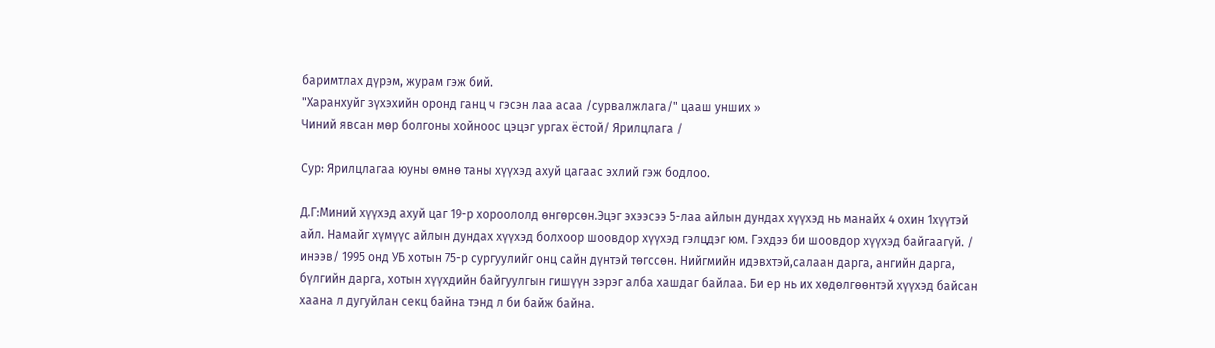баримтлах дүрэм, журам гэж бий.
"Харанхуйг зүхэхийн оронд ганц ч гэсэн лаа асаа /сурвалжлага/" цааш унших »
Чиний явсан мөр болгоны хойноос цэцэг ургах ёстой/ Ярилцлага /

Сур: Ярилцлагаа юуны өмнө таны хүүхэд ахуй цагаас эхлий гэж бодлоо.

Д.Г:Миний хүүхэд ахуй цаг 19-р хороололд өнгөрсөн.Эцэг эхээсээ 5-лаа айлын дундах хүүхэд нь манайх 4 охин 1хүүтэй айл. Намайг хүмүүс айлын дундах хүүхэд болхоор шоовдор хүүхэд гэлцдэг юм. Гэхдээ би шоовдор хүүхэд байгаагүй. / инээв/ 1995 онд УБ хотын 75-р сургуулийг онц сайн дүнтэй төгссөн. Нийгмийн идэвхтэй,салаан дарга, ангийн дарга, бүлгийн дарга, хотын хүүхдийн байгуулгын гишүүн зэрэг алба хашдаг байлаа. Би ер нь их хөдөлгөөнтэй хүүхэд байсан хаана л дугуйлан секц байна тэнд л би байж байна.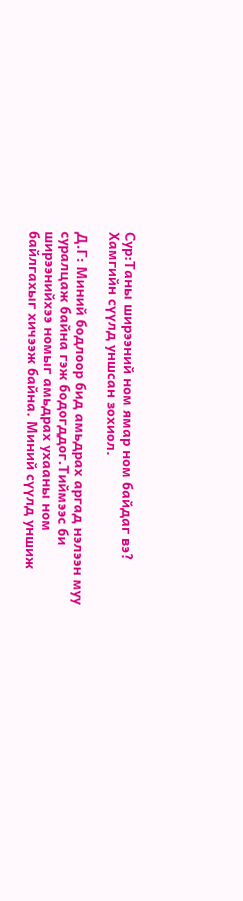Сур:Таны ширээний ном ямар ном байдаг вэ? Хамгийн сүүлд уншсан зохиол.

Д.Г: Миний бодлоор бид амьдрах аргад нэлээн муу суралцаж байна гэж бодогддог.Тиймээс би ширээнийхээ номыг амьдрах ухааны ном байлгахыг хичээж байна. Миний сүүлд уншиж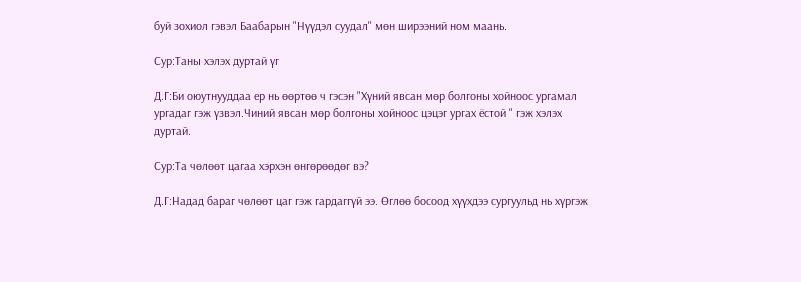буй зохиол гэвэл Баабарын "Нүүдэл суудал" мөн ширээний ном маань.

Сур:Таны хэлэх дуртай үг

Д.Г:Би оюутнууддаа ер нь өөртөө ч гэсэн "Хүний явсан мөр болгоны хойноос ургамал ургадаг гэж үзвэл.Чиний явсан мөр болгоны хойноос цэцэг ургах ёстой " гэж хэлэх дуртай.

Сур:Та чөлөөт цагаа хэрхэн өнгөрөөдөг вэ?

Д.Г:Надад бараг чөлөөт цаг гэж гардаггүй ээ. Өглөө босоод хүүхдээ сургуульд нь хүргэж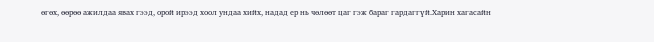өгөх, өөрөө ажилдаа явах гээд, орой ирээд хоол ундаа хийх, надад ер нь чөлөөт цаг гэж бараг гардаггүй.Харин хагасайн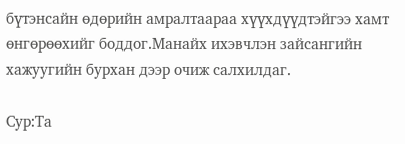бүтэнсайн өдөрийн амралтаараа хүүхдүүдтэйгээ хамт өнгөрөөхийг боддог.Манайх ихэвчлэн зайсангийн хажуугийн бурхан дээр очиж салхилдаг.

Сур:Та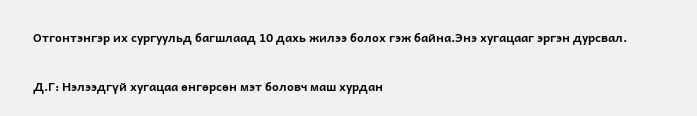Отгонтэнгэр их сургуульд багшлаад 10 дахь жилээ болох гэж байна.Энэ хугацааг эргэн дурсвал.

Д.Г: Нэлээдгүй хугацаа өнгөрсөн мэт боловч маш хурдан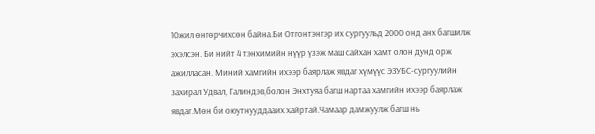10жил өнгөрчихсөн байна.Би Отгонтэнгэр их сургуульд 2000 онд анх багшилж эхэлсэн. Би нийт 4 тэнхимийн нүүр үзэж маш сайхан хамт олон дунд орж ажилласан. Миний хамгийн ихээр баярлаж явдаг хүмүүс ЭЗУБС-сургуулийн захирал Удвал, Галиндэв,болон Энхтуяа багш нартаа хамгийн ихээр баярлаж явдаг.Мөн би оюутнууддааих хайртай.Чамаар дамжуулж багш нь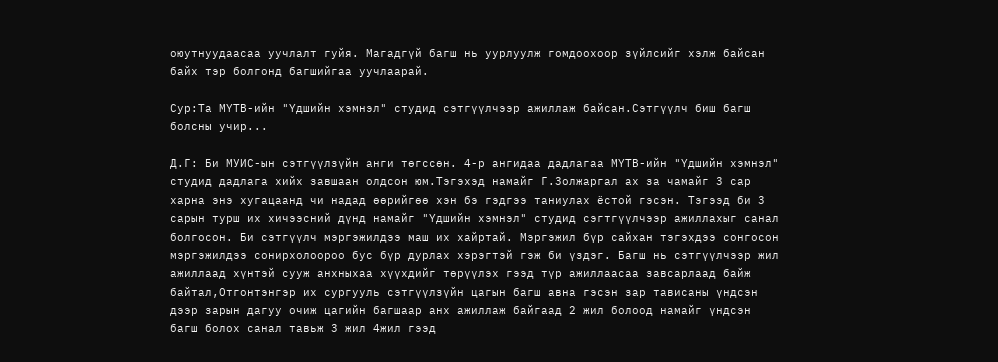оюутнуудаасаа уучлалт гуйя. Магадгүй багш нь уурлуулж гомдоохоор зүйлсийг хэлж байсан байх тэр болгонд багшийгаа уучлаарай.

Сур:Та МҮТВ-ийн "Үдшийн хэмнэл" студид сэтгүүлчээр ажиллаж байсан.Сэтгүүлч биш багш болсны учир...

Д.Г: Би МУИС-ын сэтгүүлзүйн анги төгссөн. 4-р ангидаа дадлагаа МҮТВ-ийн "Үдшийн хэмнэл" студид дадлага хийх завшаан олдсон юм.Тэгэхэд намайг Г.Золжаргал ах за чамайг 3 сар харна энэ хугацаанд чи надад өөрийгөө хэн бэ гэдгээ таниулах ёстой гэсэн. Тэгээд би 3 сарын турш их хичээсний дүнд намайг "Үдшийн хэмнэл" студид сэгтгүүлчээр ажиллахыг санал болгосон. Би сэтгүүлч мэргэжилдээ маш их хайртай. Мэргэжил бүр сайхан тэгэхдээ сонгосон мэргэжилдээ сонирхолоороо бус бүр дурлах хэрэгтэй гэж би үздэг. Багш нь сэтгүүлчээр жил ажиллаад хүнтэй сууж анхныхаа хүүхдийг төрүүлэх гээд түр ажиллаасаа завсарлаад байж байтал,Отгонтэнгэр их сургууль сэтгүүлзүйн цагын багш авна гэсэн зар тависаны үндсэн дээр зарын дагуу очиж цагийн багшаар анх ажиллаж байгаад 2 жил болоод намайг үндсэн багш болох санал тавьж 3 жил 4жил гээд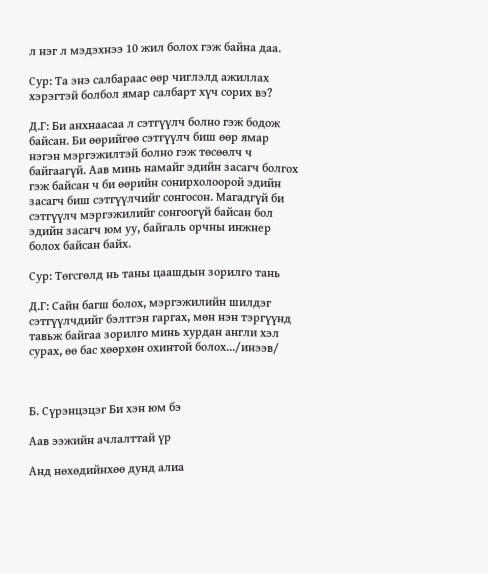л нэг л мэдэхнээ 10 жил болох гэж байна даа.

Сур: Та энэ салбараас өөр чиглэлд ажиллах хэрэгтэй болбол ямар салбарт хүч сорих вэ?

Д.Г: Би анхнаасаа л сэтгүүлч болно гэж бодож байсан. Би өөрийгөө сэтгүүлч биш өөр ямар нэгэн мэргэжилтэй болно гэж төсөөлч ч байгаагүй. Аав минь намайг эдийн засагч болгох гэж байсан ч би өөрийн сонирхолоорой эдийн засагч биш сэтгүүлчийг сонгосон. Магадгүй би сэтгүүлч мэргэжилийг сонгоогүй байсан бол эдийн засагч юм уу, байгаль орчны инжнер болох байсан байх.

Сур: Төгсгөлд нь таны цаашдын зорилго тань

Д.Г: Сайн багш болох, мэргэжилийн шилдэг сэтгүүлчдийг бэлтгэн гаргах, мөн нэн тэргүүнд тавьж байгаа зорилго минь хурдан англи хэл сурах, өө бас хөөрхөн охинтой болох.../инээв/



Б. Сүрэнцэцэг Би хэн юм бэ

Аав ээжийн ачлалттай үр

Анд нөхөдийнхөө дунд алиа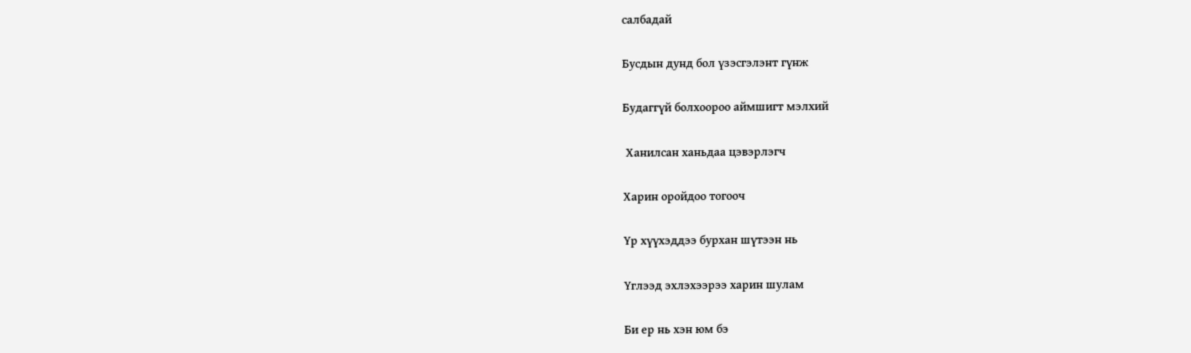салбадай

Бусдын дунд бол үзэсгэлэнт гүнж

Будаггүй болхоороо аймшигт мэлхий

 Ханилсан ханьдаа цэвэрлэгч

Харин оройдоо тогооч

Үр хүүхэддээ бурхан шүтээн нь

Үглээд эхлэхээрээ харин шулам

Би ер нь хэн юм бэ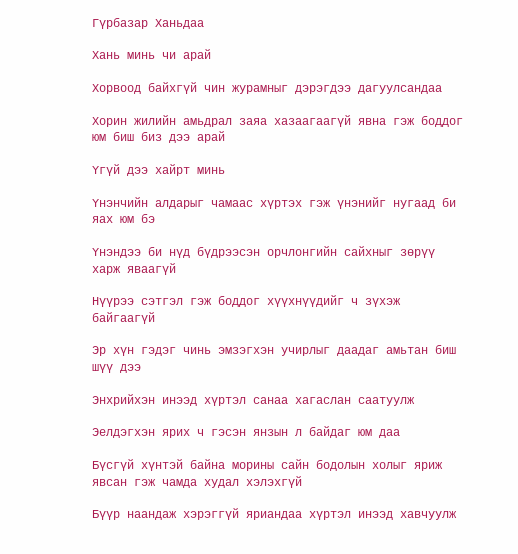Гүрбазар Ханьдаа

Хань минь чи арай

Хорвоод байхгүй чин журамныг дэрэгдээ дагуулсандаа

Хорин жилийн амьдрал заяа хазаагаагүй явна гэж боддог юм биш биз дээ арай

Үгүй дээ хайрт минь

Үнэнчийн алдарыг чамаас хүртэх гэж үнэнийг нугаад би яах юм бэ

Үнэндээ би нүд бүдрээсэн орчлонгийн сайхныг зөрүү харж яваагүй

Нүүрээ сэтгэл гэж боддог хүүхнүүдийг ч зүхэж байгаагүй

Эр хүн гэдэг чинь эмзэгхэн учирлыг даадаг амьтан биш шүү дээ

Энхрийхэн инээд хүртэл санаа хагаслан саатуулж

Эелдэгхэн ярих ч гэсэн янзын л байдаг юм даа

Бүсгүй хүнтэй байна морины сайн бодолын холыг яриж явсан гэж чамда худал хэлэхгүй

Бүүр наандаж хэрэггүй яриандаа хүртэл инээд хавчуулж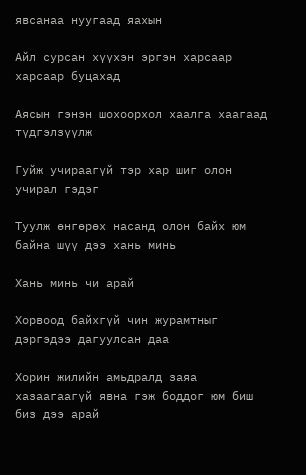явсанаа нуугаад яахын

Айл сурсан хүүхэн эргэн харсаар харсаар буцахад

Аясын гэнэн шохоорхол хаалга хаагаад түдгэлзүүлж

Гуйж учираагүй тэр хар шиг олон учирал гэдэг

Туулж өнгөрөх насанд олон байх юм байна шүү дээ хань минь

Хань минь чи арай

Хорвоод байхгүй чин журамтныг дэргэдээ дагуулсан даа

Хорин жилийн амьдралд заяа хазаагаагүй явна гэж боддог юм биш биз дээ арай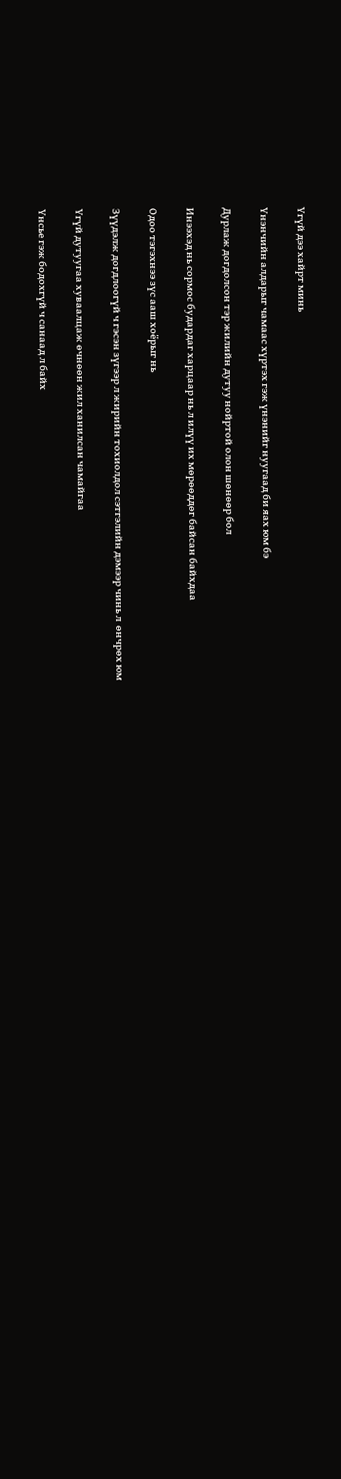Үгүй дээ хайрт минь

Үнэнчийн алдарыг чамаас хүртэх гэж үнэнийг нуугаад би яах юм бэ

Дурлаж догдолсон тэр жилийн дутуу нойртой олон шөнөөр бол

Инээхэд нь сормос будардаг харцаар нь л илүү их мөрөөддөг байсан байхдаа

Одоо тэгэхнээ зүс ааш хоёрыг нь

Зүүдэлж догдлоогүй ч гэсэн зүгээр л жирийн тохиолдол сэтгэлийн дэмээр чинь л  өнчрөх юм

Үгүй дутуугаа хуваалцаж өчнөөн жил ханилсан чамайгаа

Үнсье гэж бодохгүй ч санаад л байх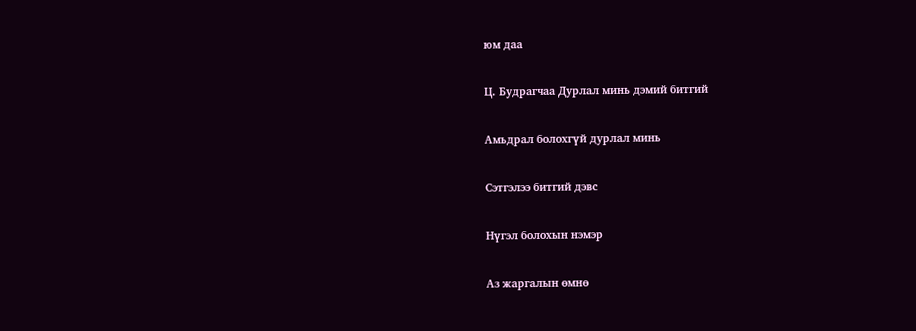юм даа

Ц. Будрагчаа Дурлал минь дэмий битгий

Амьдрал болохгүй дурлал минь

Сэтгэлээ битгий дэвс

Нүгэл болохын нэмэр

Аз жаргалын өмнө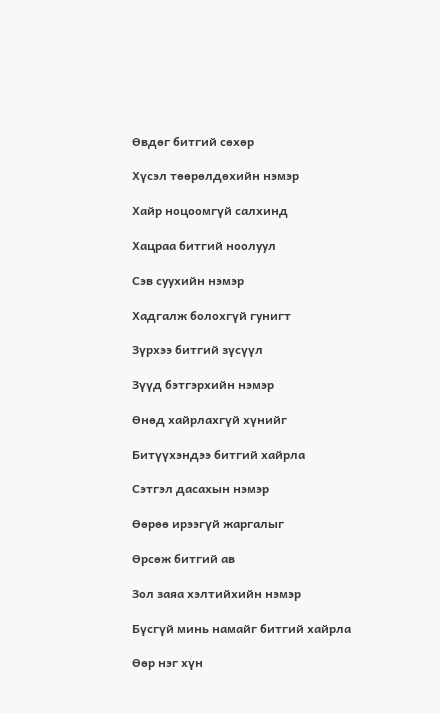Өвдөг битгий сөхөр

Хүсэл төөрөлдөхийн нэмэр

Хайр ноцоомгүй салхинд

Хацраа битгий ноолуул

Сэв суухийн нэмэр

Хадгалж болохгүй гунигт

Зүрхээ битгий зүсүүл

Зүүд бэтгэрхийн нэмэр

Өнөд хайрлахгүй хүнийг

Битүүхэндээ битгий хайрла

Сэтгэл дасахын нэмэр

Өөрөө ирээгүй жаргалыг

Өрсөж битгий ав

Зол заяа хэлтийхийн нэмэр

Бүсгүй минь намайг битгий хайрла

Өөр нэг хүн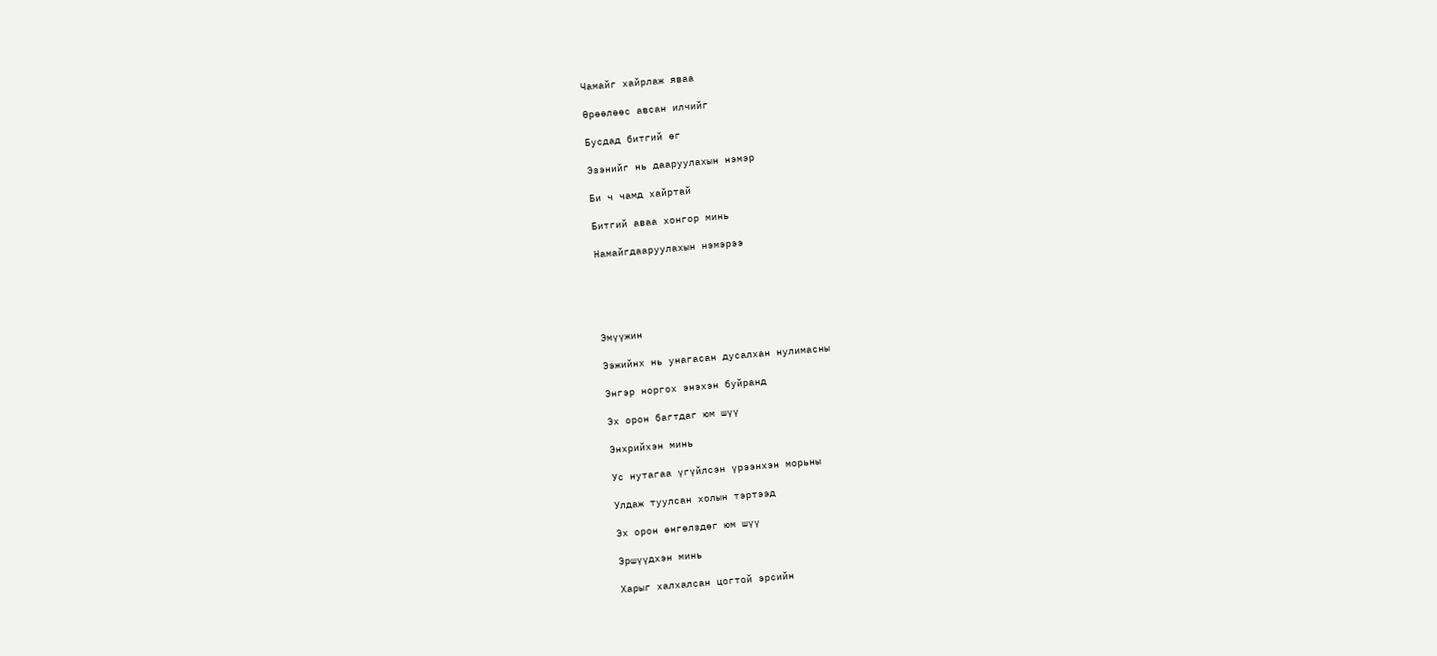Чамайг хайрлаж яваа

Өрөөлөөс авсан илчийг

Бусдад битгий өг

Эзэнийг нь дааруулахын нэмэр

Би ч чамд хайртай

Битгий аваа хонгор минь

Намайгдааруулахын нэмэрээ





Эмүүжин

Ээжийнх нь унагасан дусалхан нулимасны

Энгэр норгох энэхэн буйранд

Эх орон багтдаг юм шүү

Энхрийхэн минь

Ус нутагаа үгүйлсэн үрээнхэн морьны

Улдаж туулсан холын тэртээд

Эх орон өнгөлздөг юм шүү

Эршүүдхэн минь

Харыг халхалсан цогтой эрсийн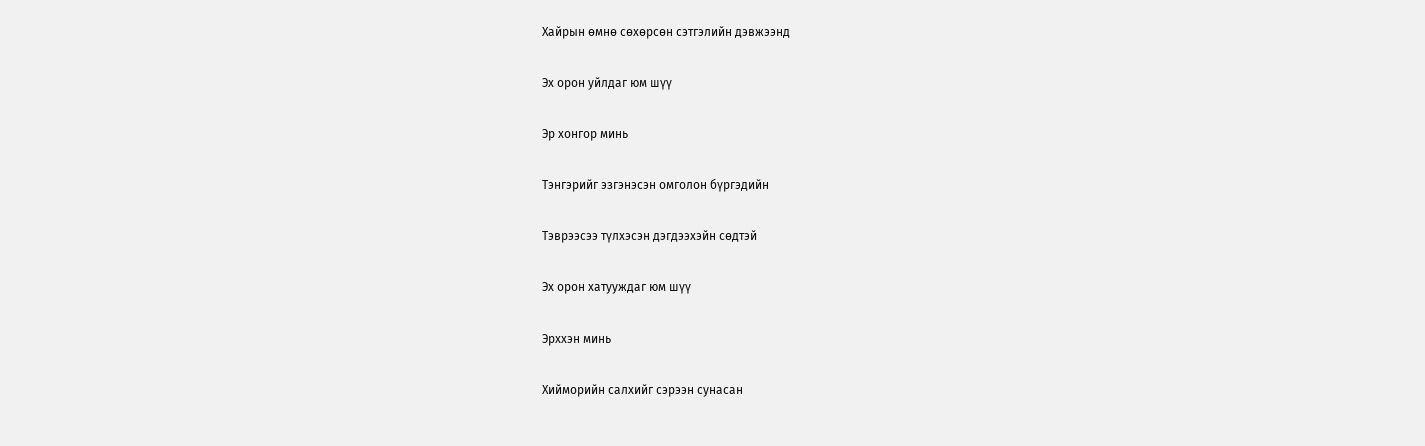Хайрын өмнө сөхөрсөн сэтгэлийн дэвжээнд

Эх орон уйлдаг юм шүү

Эр хонгор минь

Тэнгэрийг эзгэнэсэн омголон бүргэдийн

Тэврээсээ түлхэсэн дэгдээхэйн сөдтэй

Эх орон хатууждаг юм шүү

Эрххэн минь

Хийморийн салхийг сэрээн сунасан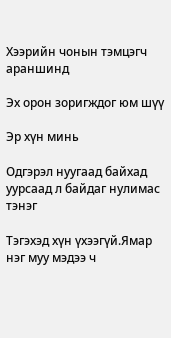Хээрийн чонын тэмцэгч араншинд

Эх орон зоригждог юм шүү

Эр хүн минь

Одгэрэл нуугаад байхад уурсаад л байдаг нулимас тэнэг

Тэгэхэд хүн үхээгүй.Ямар нэг муу мэдээ ч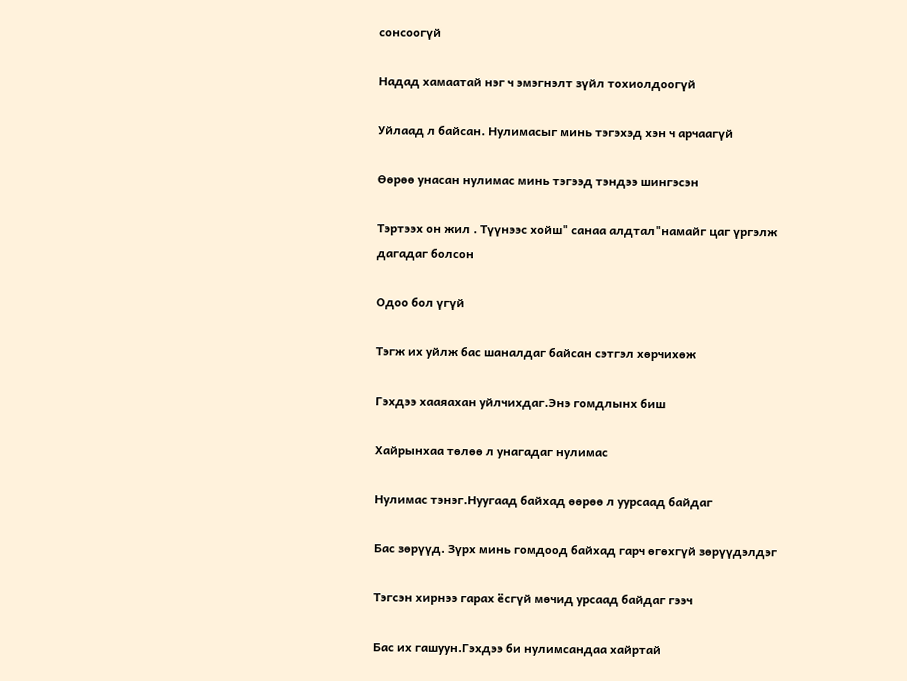сонсоогүй

Надад хамаатай нэг ч эмэгнэлт зүйл тохиолдоогүй

Уйлаад л байсан. Нулимасыг минь тэгэхэд хэн ч арчаагүй

Өөрөө унасан нулимас минь тэгээд тэндээ шингэсэн

Тэртээх он жил . Түүнээс хойш" санаа алдтал"намайг цаг үргэлж дагадаг болсон

Одоо бол үгүй

Тэгж их уйлж бас шаналдаг байсан сэтгэл хөрчихөж

Гэхдээ хааяахан уйлчихдаг.Энэ гомдлынх биш

Хайрынхаа төлөө л унагадаг нулимас

Нулимас тэнэг.Нуугаад байхад өөрөө л уурсаад байдаг

Бас зөрүүд. Зүрх минь гомдоод байхад гарч өгөхгүй зөрүүдэлдэг

Тэгсэн хирнээ гарах ёсгүй мөчид урсаад байдаг гээч

Бас их гашуун.Гэхдээ би нулимсандаа хайртай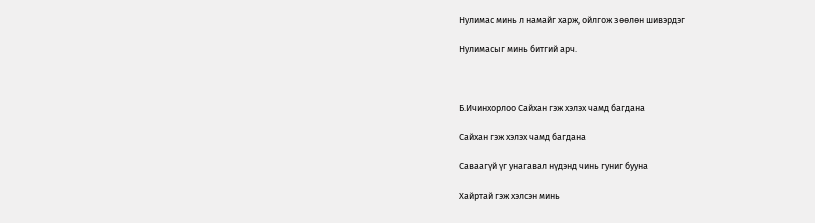Нулимас минь л намайг харж, ойлгож зөөлөн шивэрдэг

Нулимасыг минь битгий арч.



Б.Ичинхорлоо Сайхан гэж хэлэх чамд багдана

Сайхан гэж хэлэх чамд багдана

Саваагүй үг унагавал нүдэнд чинь гуниг бууна

Хайртай гэж хэлсэн минь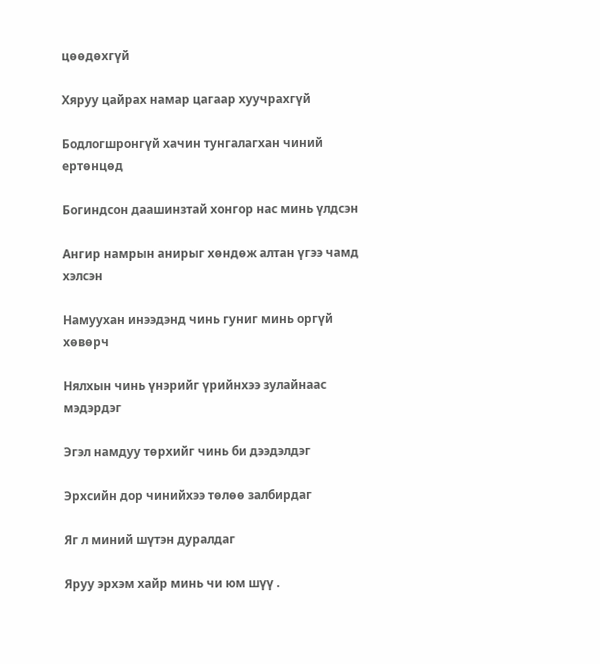цөөдөхгүй

Хяруу цайрах намар цагаар хуучрахгүй

Бодлогшронгүй хачин тунгалагхан чиний ертөнцөд

Богиндсон даашинзтай хонгор нас минь үлдсэн

Ангир намрын анирыг хөндөж алтан үгээ чамд хэлсэн

Намуухан инээдэнд чинь гуниг минь оргүй хөвөрч

Нялхын чинь үнэрийг үрийнхээ зулайнаас мэдэрдэг

Эгэл намдуу төрхийг чинь би дээдэлдэг

Эрхсийн дор чинийхээ төлөө залбирдаг

Яг л миний шүтэн дуралдаг

Яруу эрхэм хайр минь чи юм шүү .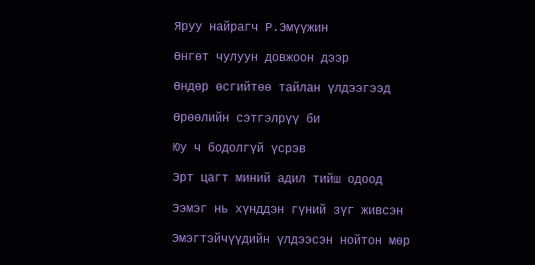Яруу найрагч Р.Эмүүжин

Өнгөт чулуун довжоон дээр

Өндөр өсгийтөө тайлан үлдээгээд

Өрөөлийн сэтгэлрүү би

Юу ч бодолгүй үсрэв

Эрт цагт миний адил тийш одоод

Ээмэг нь хүнддэн гүний зүг живсэн

Эмэгтэйчүүдийн үлдээсэн нойтон мөр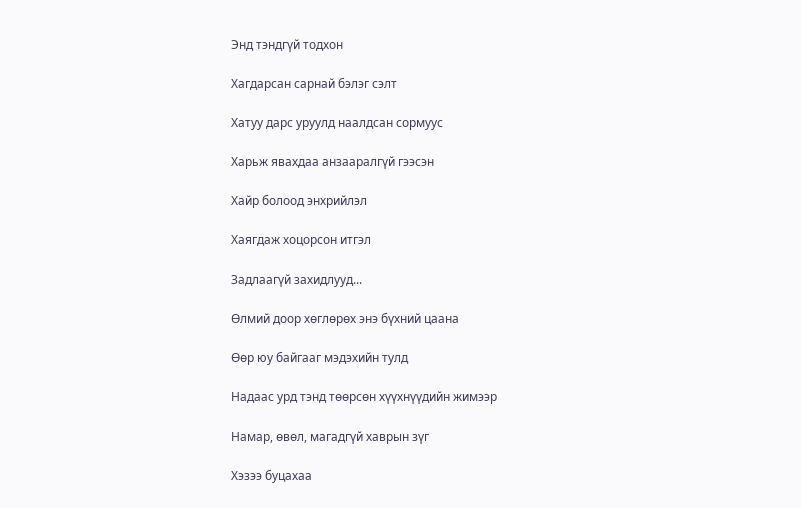Энд тэндгүй тодхон

Хагдарсан сарнай бэлэг сэлт

Хатуу дарс уруулд наалдсан сормуус

Харьж явахдаа анзааралгүй гээсэн

Хайр болоод энхрийлэл

Хаягдаж хоцорсон итгэл

Задлаагүй захидлууд...

Өлмий доор хөглөрөх энэ бүхний цаана

Өөр юу байгааг мэдэхийн тулд

Надаас урд тэнд төөрсөн хүүхнүүдийн жимээр

Намар, өвөл, магадгүй хаврын зүг

Хэзээ буцахаа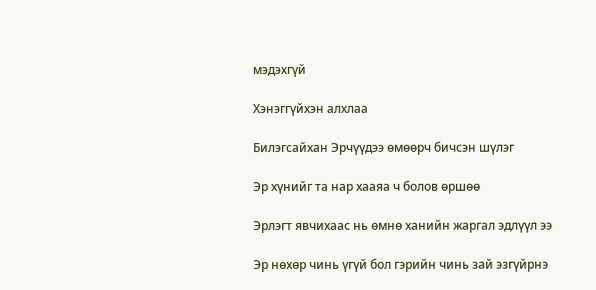мэдэхгүй

Хэнэггүйхэн алхлаа

Билэгсайхан Эрчүүдээ өмөөрч бичсэн шүлэг

Эр хүнийг та нар хааяа ч болов өршөө

Эрлэгт явчихаас нь өмнө ханийн жаргал эдлүүл ээ

Эр нөхөр чинь үгүй бол гэрийн чинь зай эзгүйрнэ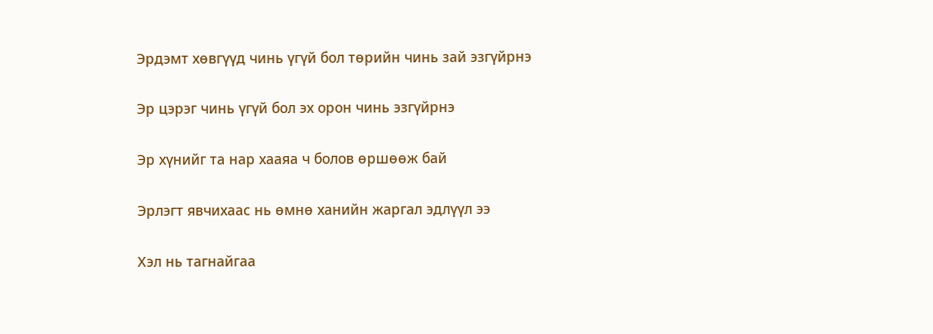Эрдэмт хөвгүүд чинь үгүй бол төрийн чинь зай эзгүйрнэ

Эр цэрэг чинь үгүй бол эх орон чинь эзгүйрнэ

Эр хүнийг та нар хааяа ч болов өршөөж бай

Эрлэгт явчихаас нь өмнө ханийн жаргал эдлүүл ээ

Хэл нь тагнайгаа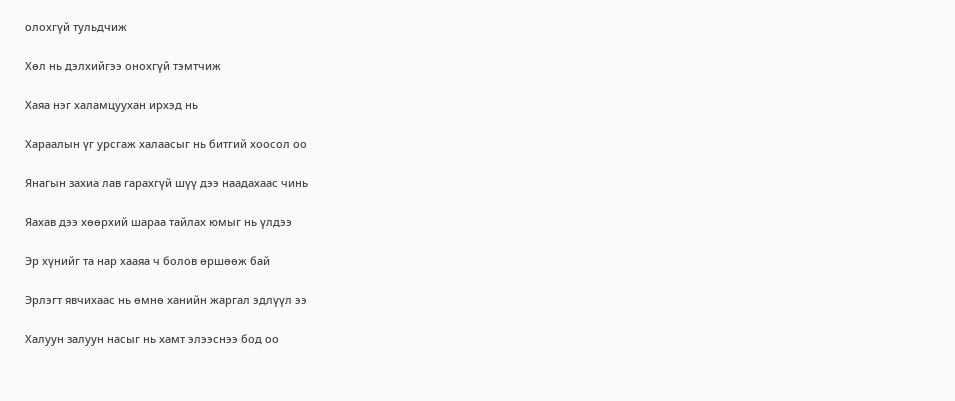олохгүй тульдчиж

Хөл нь дэлхийгээ онохгүй тэмтчиж

Хаяа нэг халамцуухан ирхэд нь

Хараалын үг урсгаж халаасыг нь битгий хоосол оо

Янагын захиа лав гарахгүй шүү дээ наадахаас чинь

Яахав дээ хөөрхий шараа тайлах юмыг нь үлдээ

Эр хүнийг та нар хааяа ч болов өршөөж бай

Эрлэгт явчихаас нь өмнө ханийн жаргал эдлүүл ээ

Халуун залуун насыг нь хамт элээснээ бод оо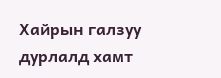Хайрын галзуу дурлалд хамт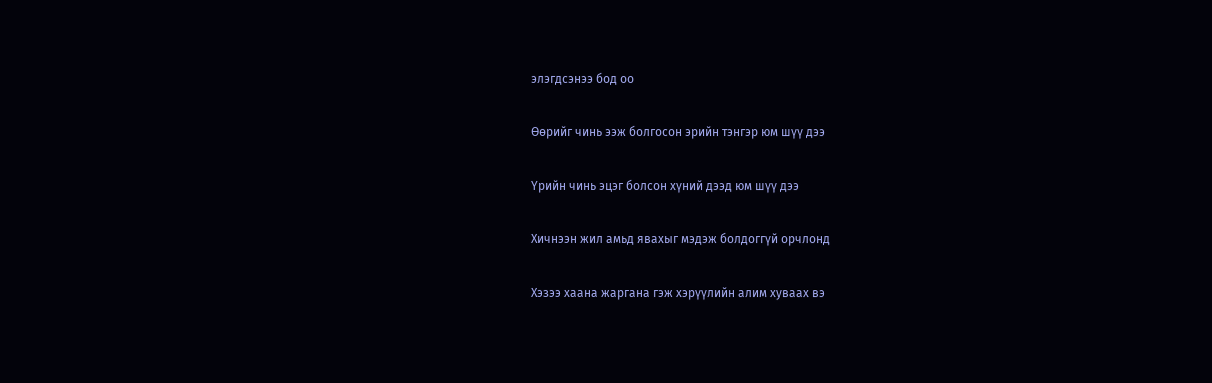элэгдсэнээ бод оо

Өөрийг чинь ээж болгосон эрийн тэнгэр юм шүү дээ

Үрийн чинь эцэг болсон хүний дээд юм шүү дээ

Хичнээн жил амьд явахыг мэдэж болдоггүй орчлонд

Хэзээ хаана жаргана гэж хэрүүлийн алим хуваах вэ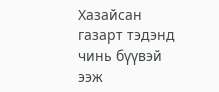Хазайсан газарт тэдэнд чинь бүүвэй ээж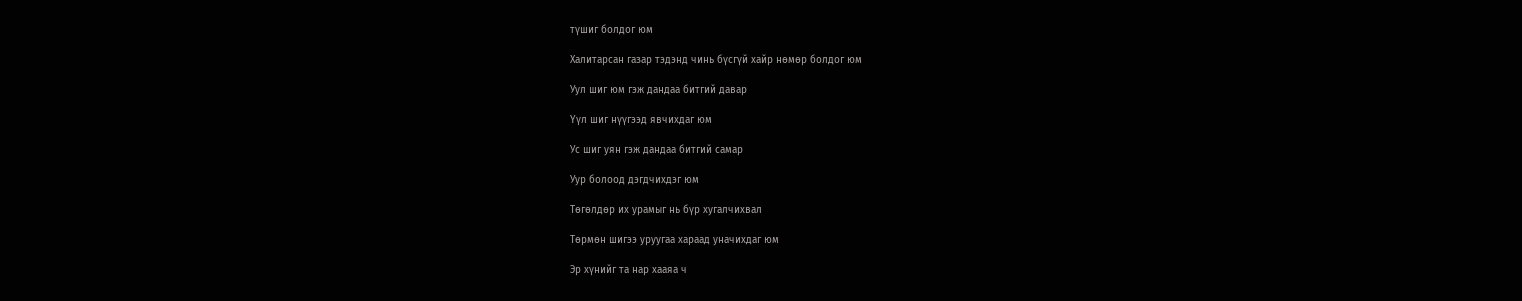түшиг болдог юм

Халитарсан газар тэдэнд чинь бүсгүй хайр нөмөр болдог юм

Уул шиг юм гэж дандаа битгий давар

Үүл шиг нүүгээд явчихдаг юм

Ус шиг уян гэж дандаа битгий самар

Уур болоод дэгдчихдэг юм

Төгөлдөр их урамыг нь бүр хугалчихвал

Төрмөн шигээ уруугаа хараад уначихдаг юм

Эр хүнийг та нар хааяа ч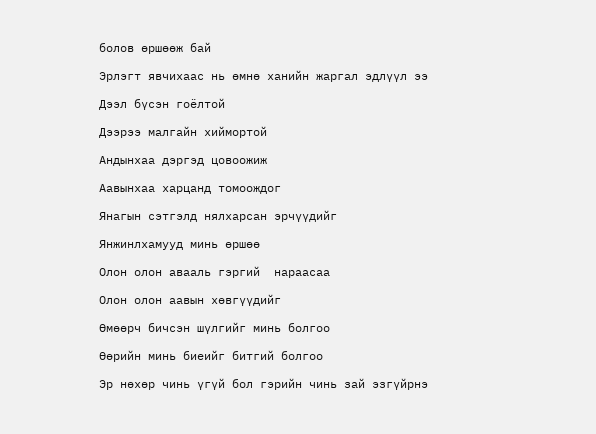болов өршөөж бай

Эрлэгт явчихаас нь өмнө ханийн жаргал эдлүүл ээ

Дээл бүсэн гоёлтой

Дээрээ малгайн хиймортой

Андынхаа дэргэд цовоожиж

Аавынхаа харцанд томоождог

Янагын сэтгэлд нялхарсан эрчүүдийг

Янжинлхамууд минь өршөө

Олон олон авааль гэргий  нараасаа

Олон олон аавын хөвгүүдийг

Өмөөрч бичсэн шүлгийг минь болгоо

Өөрийн минь биеийг битгий болгоо

Эр нөхөр чинь үгүй бол гэрийн чинь зай эзгүйрнэ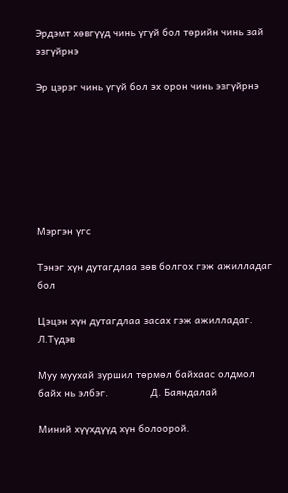Эрдэмт хөвгүүд чинь үгүй бол төрийн чинь зай эзгүйрнэ

Эр цэрэг чинь үгүй бол эх орон чинь эзгүйрнэ







Мэргэн үгс

Тэнэг хүн дутагдлаа зөв болгох гэж ажилладаг бол

Цэцэн хүн дутагдлаа засах гэж ажилладаг.                            Л.Түдэв

Муу муухай зуршил төрмөл байхаас олдмол байх нь элбэг.              Д. Баяндалай

Миний хүүхдүүд хүн болоорой.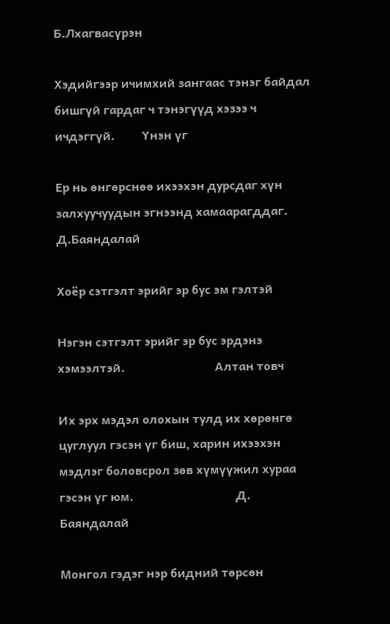Б.Лхагвасүрэн

Хэдийгээр ичимхий зангаас тэнэг байдал бишгүй гардаг ч тэнэгүүд хэзээ ч ичдэггүй.         Үнэн үг

Ер нь өнгөрснөө ихээхэн дурсдаг хүн залхуучуудын эгнээнд хамаарагддаг.             Д.Баяндалай

Хоёр сэтгэлт эрийг эр бус эм гэлтэй

Нэгэн сэтгэлт эрийг эр бус эрдэнэ хэмээлтэй.                              Алтан товч

Их эрх мэдэл олохын тулд их хөрөнгө цуглуул гэсэн үг биш, харин ихээхэн мэдлэг боловсрол зөв хүмүүжил хураа гэсэн үг юм.                                  Д. Баяндалай

Монгол гэдэг нэр бидний төрсөн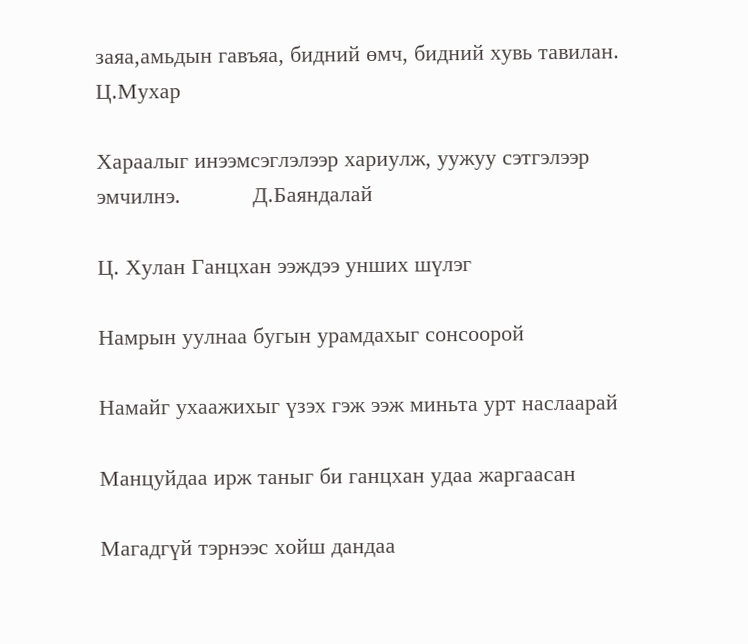заяа,амьдын гавъяа, бидний өмч, бидний хувь тавилан.              Ц.Мухар

Хараалыг инээмсэглэлээр хариулж, уужуу сэтгэлээр эмчилнэ.            Д.Баяндалай

Ц. Хулан Ганцхан ээждээ унших шүлэг

Намрын уулнаа бугын урамдахыг сонсоорой

Намайг ухаажихыг үзэх гэж ээж миньта урт наслаарай

Манцуйдаа ирж таныг би ганцхан удаа жаргаасан

Магадгүй тэрнээс хойш дандаа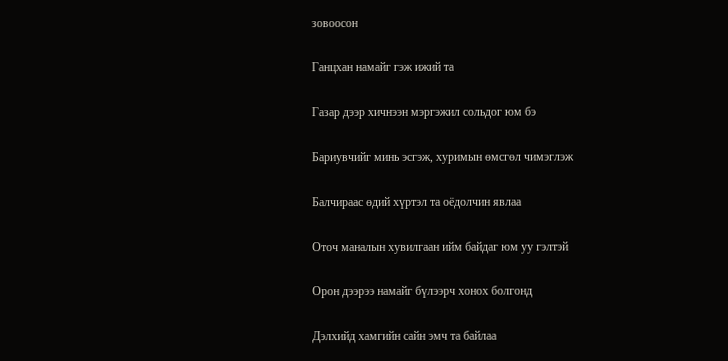зовоосон

Ганцхан намайг гэж ижий та

Газар дээр хичнээн мэргэжил сольдог юм бэ

Бариувчийг минь эсгэж, хуримын өмсгөл чимэглэж

Балчираас өдий хүртэл та оёдолчин явлаа

Оточ маналын хувилгаан ийм байдаг юм уу гэлтэй

Орон дээрээ намайг бүлээрч хонох болгонд

Дэлхийд хамгийн сайн эмч та байлаа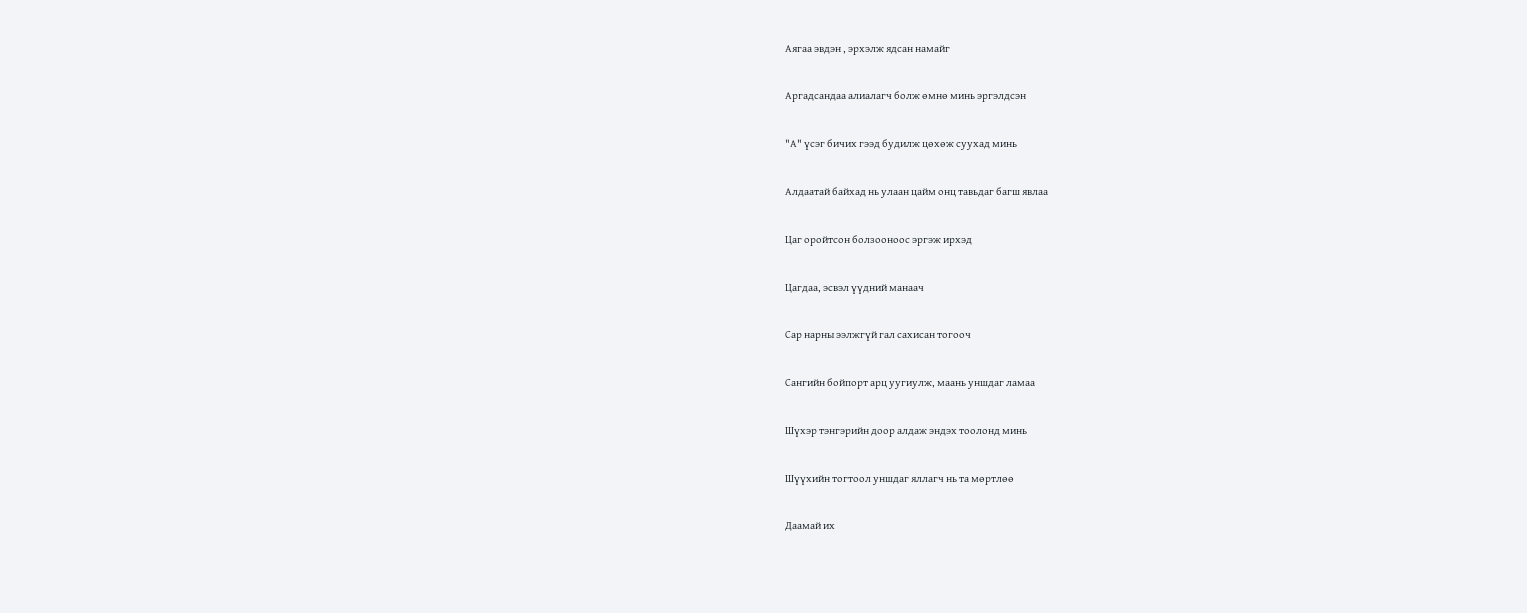Аягаа эвдэн , эрхэлж ядсан намайг

Аргадсандаа алиалагч болж өмнө минь эргэлдсэн

"А" үсэг бичих гээд будилж цөхөж суухад минь

Алдаатай байхад нь улаан цайм онц тавьдаг багш явлаа

Цаг оройтсон болзооноос эргэж ирхэд

Цагдаа, эсвэл үүдний манаач

Сар нарны ээлжгүй гал сахисан тогооч

Сангийн бойпорт арц уугиулж, маань уншдаг ламаа

Шүхэр тэнгэрийн доор алдаж эндэх тоолонд минь

Шүүхийн тогтоол уншдаг яллагч нь та мөртлөө

Даамай их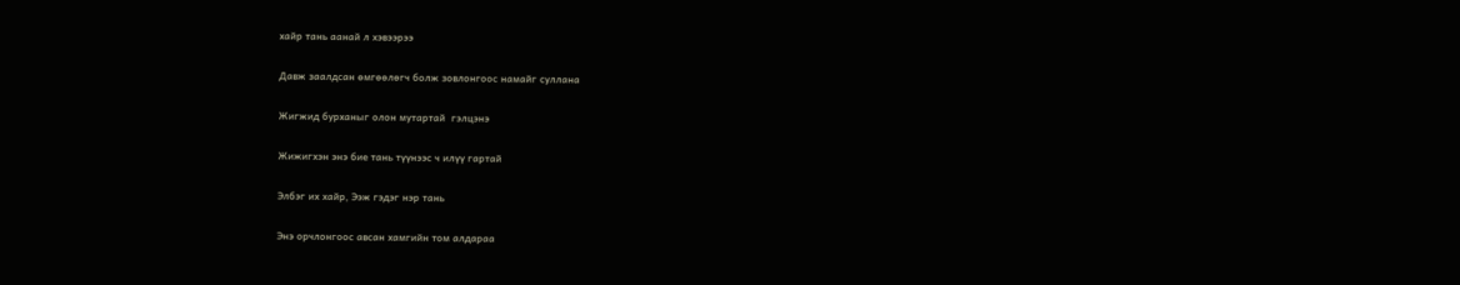хайр тань аанай л хэвээрээ

Давж заалдсан өмгөөлөгч болж зовлонгоос намайг суллана

Жигжид бурханыг олон мутартай  гэлцэнэ

Жижигхэн энэ бие тань түүнээс ч илүү гартай

Элбэг их хайр, Ээж гэдэг нэр тань

Энэ орчлонгоос авсан хамгийн том алдараа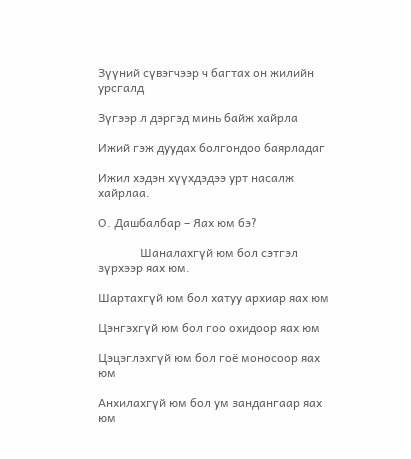Зүүний сүвэгчээр ч багтах он жилийн урсгалд

Зүгээр л дэргэд минь байж хайрла

Ижий гэж дуудах болгондоо баярладаг

Ижил хэдэн хүүхдэдээ урт насалж хайрлаа.

О. Дашбалбар – Яах юм бэ?

              Шаналахгүй юм бол сэтгэл зүрхээр яах юм.

Шартахгүй юм бол хатуу архиар яах юм

Цэнгэхгүй юм бол гоо охидоор яах юм

Цэцэглэхгүй юм бол гоё моносоор яах юм

Анхилахгүй юм бол ум зандангаар яах юм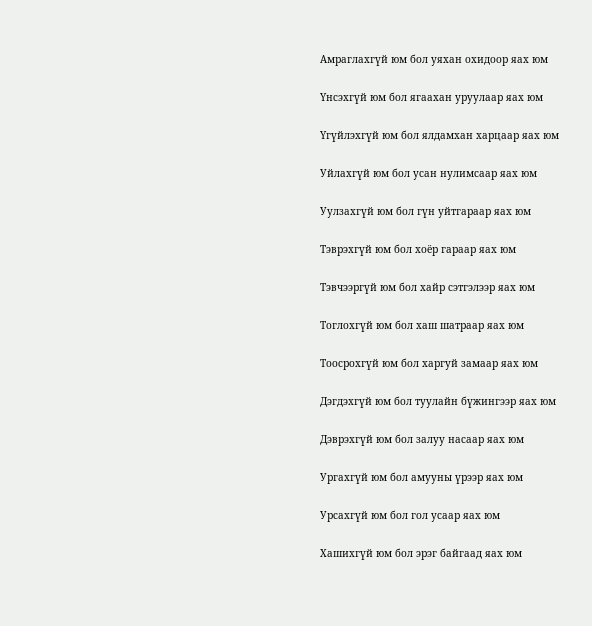Амраглахгүй юм бол уяхан охидоор яах юм

Үнсэхгүй юм бол ягаахан уруулаар яах юм

Үгүйлэхгүй юм бол ялдамхан харцаар яах юм

Уйлахгүй юм бол усан нулимсаар яах юм

Уулзахгүй юм бол гүн уйтгараар яах юм

Тэврэхгүй юм бол хоёр гараар яах юм

Тэвчээргүй юм бол хайр сэтгэлээр яах юм

Тоглохгүй юм бол хаш шатраар яах юм

Тоосрохгүй юм бол харгуй замаар яах юм

Дэгдэхгүй юм бол туулайн бүжингээр яах юм

Дэврэхгүй юм бол залуу насаар яах юм

Ургахгүй юм бол амууны үрээр яах юм

Урсахгүй юм бол гол усаар яах юм

Хашихгүй юм бол эрэг байгаад яах юм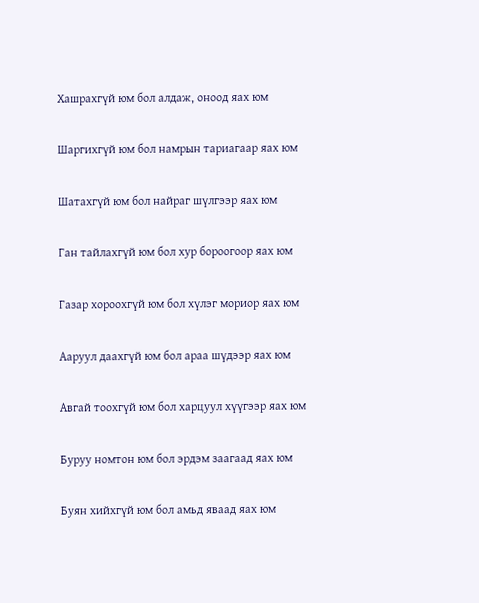Хашрахгүй юм бол алдаж, оноод яах юм

Шаргихгүй юм бол намрын тариагаар яах юм

Шатахгүй юм бол найраг шүлгээр яах юм

Ган тайлахгүй юм бол хур бороогоор яах юм

Газар хороохгүй юм бол хүлэг мориор яах юм

Ааруул даахгүй юм бол араа шүдээр яах юм

Авгай тоохгүй юм бол харцуул хүүгээр яах юм

Буруу номтон юм бол эрдэм заагаад яах юм

Буян хийхгүй юм бол амьд яваад яах юм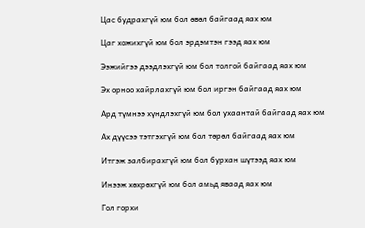Цас будрахгүй юм бол өвөл байгаад яах юм

Цаг хожихгүй юм бол эрдэмтэн гээд яах юм

Ээжийгээ дээдлэхгүй юм бол толгой байгаад яах юм

Эх орноо хайрлахгүй юм бол иргэн байгаад яах юм

Ард түмнээ хүндлэхгүй юм бол ухаантай байгаад яах юм

Ах дүүсээ тэтгэхгүй юм бол төрөл байгаад яах юм

Итгэж залбирахгүй юм бол бурхан шүтээд яах юм

Инээж хөхрөхгүй юм бол амьд яваад яах юм

Гол горхи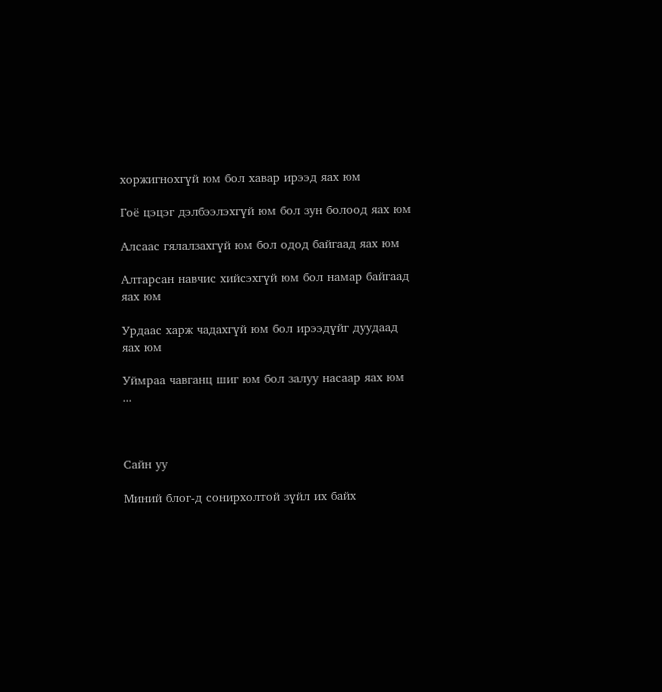хоржигнохгүй юм бол хавар ирээд яах юм

Гоё цэцэг дэлбээлэхгүй юм бол зун болоод яах юм

Алсаас гялалзахгүй юм бол одод байгаад яах юм

Алтарсан навчис хийсэхгүй юм бол намар байгаад яах юм

Урдаас харж чадахгүй юм бол ирээдүйг дуудаад яах юм

Уймраа чавганц шиг юм бол залуу насаар яах юм ...



Сайн уу

Миний блог-д сонирхолтой зүйл их байх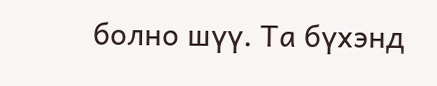болно шүү. Та бүхэнд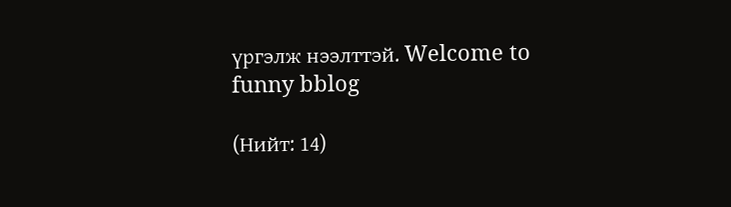үргэлж нээлттэй. Welcome to funny bblog

(Нийт: 14)